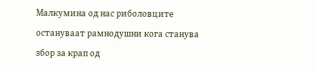Малкумина од нас риболовците остануваат рамнодушни кога станува збор за крап од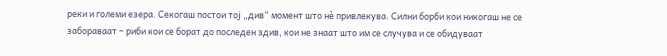реки и големи езера. Секогаш постои тој „див“ момент што нè привлекува. Силни борби кои никогаш не се забораваат – риби кои се борат до последен здив, кои не знаат што им се случува и се обидуваат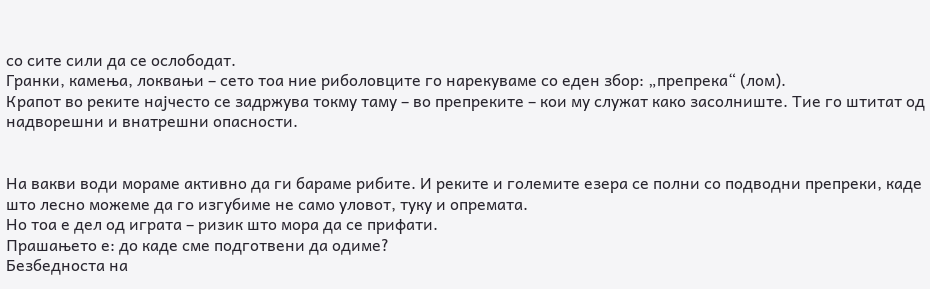со сите сили да се ослободат.
Гранки, камења, локвањи – сето тоа ние риболовците го нарекуваме со еден збор: „препрека“ (лом).
Крапот во реките најчесто се задржува токму таму – во препреките – кои му служат како засолниште. Тие го штитат од надворешни и внатрешни опасности.


На вакви води мораме активно да ги бараме рибите. И реките и големите езера се полни со подводни препреки, каде што лесно можеме да го изгубиме не само уловот, туку и опремата.
Но тоа е дел од играта – ризик што мора да се прифати.
Прашањето е: до каде сме подготвени да одиме?
Безбедноста на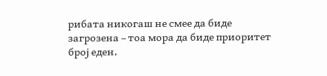рибата никогаш не смее да биде загрозена – тоа мора да биде приоритет број еден.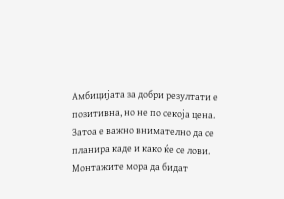Амбицијата за добри резултати е позитивна, но не по секоја цена.
Затоа е важно внимателно да се планира каде и како ќе се лови.
Монтажите мора да бидат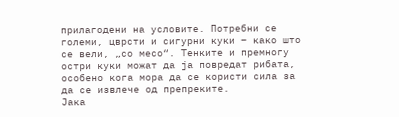прилагодени на условите. Потребни се големи, цврсти и сигурни куки – како што се вели, „со месо“. Тенките и премногу остри куки можат да ја повредат рибата, особено кога мора да се користи сила за да се извлече од препреките.
Јака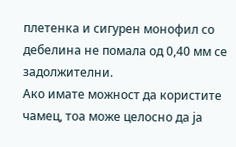плетенка и сигурен монофил со дебелина не помала од 0,40 мм се задолжителни.
Ако имате можност да користите чамец, тоа може целосно да ја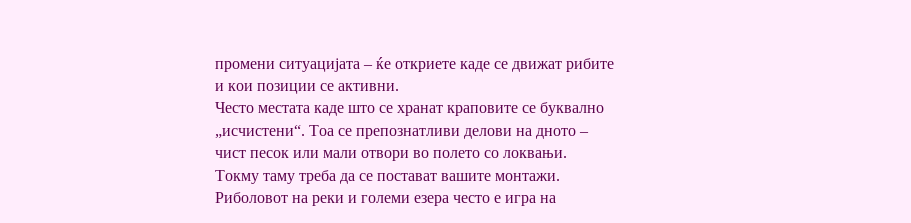промени ситуацијата – ќе откриете каде се движат рибите и кои позиции се активни.
Често местата каде што се хранат краповите се буквално „исчистени“. Тоа се препознатливи делови на дното – чист песок или мали отвори во полето со локвањи.
Токму таму треба да се постават вашите монтажи.
Риболовот на реки и големи езера често е игра на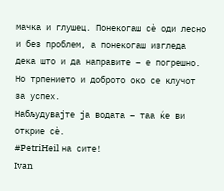мачка и глушец. Понекогаш сè оди лесно и без проблем, а понекогаш изгледа дека што и да направите – е погрешно.
Но трпението и доброто око се клучот за успех.
Набљудувајте ја водата – таа ќе ви открие сè.
#PetriHeil на сите!
Ivan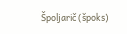Špoljarič (špoks)